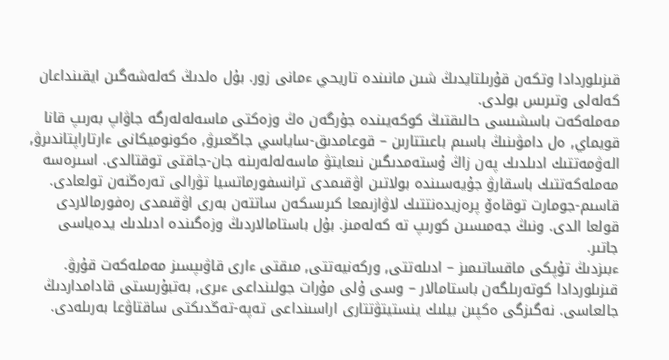قىزىلوردادا وتكەن قۇرىلتايدىڭ شىن مانىندە تاريحي ءمانى زور. بۇل ەلدىڭ كەلەشەگىن ايقىنداعان كەلەلى وتىرىس بولدى.
مەملەكەت باسشىسى حالىقتىڭ كوكەيىندە جۇرگەن ەڭ وزەكتى ماسەلەلەرگە جاۋاپ بەرىپ قانا قويماي, ەل دامۋىنىڭ باسىم باعىتتارىن – قوعامدىق-ساياسي جاڭعىرۋ, ەكونوميكانى ءارتاراپتاندىرۋ, الەۋمەتتىك ادىلدىك پەن زاڭ ۇستەمدىگىن نىعايتۋ ماسەلەلەرىنە جان-جاقتى توقتالدى. اسىرەسە مەملەكەتتىك باسقارۋ جۇيەسىندە بولاتىن اۋقىمدى ترانسفورماتسيا تۋرالى تەرەڭنەن تولعادى.
قاسىم-جومارت توقاەۆ پرەزيدەنتتىك لاۋازىمعا كىرىسكەن ساتتەن بەرى اۋقىمدى رەفورمالاردى قولعا الدى. ونىڭ جەمىسىن كورىپ تە كەلەمىز. بۇل باستامالاردىڭ وزەگىندە ادىلدىك يدەياسى جاتىر.
ءبىزدىڭ تۇپكى ماقساتىمىز – ادىلەتتى, وركەنيەتتى, مىقتى ءارى قاۋىپسىز مەملەكەت قۇرۋ. قىزىلوردادا كوتەرىلگەن باستامالار – وسى ۇلى مۇرات جولىنداعى ءىرى, بەتبۇرىستى قادامداردىڭ جالعاسى. نەگىزگى ەكپىن بيلىك ينستيتۋتتارى اراسىنداعى تەپە-تەڭدىكتى ساقتاۋعا بەرىلەدى.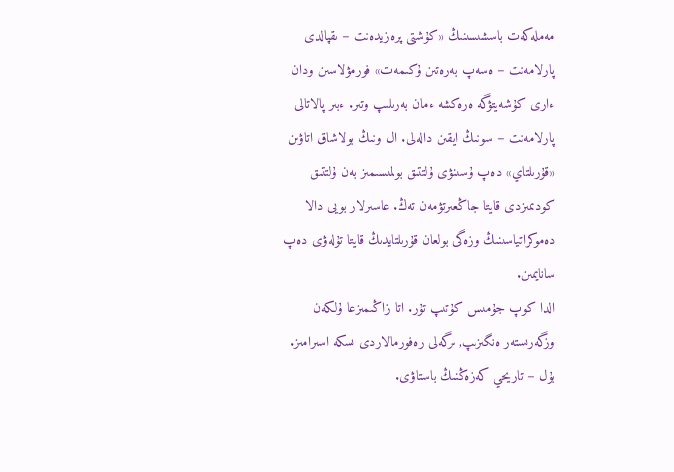مەملەكەت باسشىسىنىڭ «كۇشتى پرەزيدەنت – ىقپالدى پارلامەنت – ەسەپ بەرەتىن ۇكىمەت» فورمۋلاسىن ودان ءارى كۇشەيتۋگە ەرەكشە ءمان بەرىلىپ وتىر. ءبىر پالاتالى پارلامەنت – سونىڭ ايقىن دالەلى. ال ونىڭ بولاشاق اتاۋىن «قۇرىلتاي» دەپ ۇسىنۋى ۇلتتىق بولمىسىمىز بەن ۇلتتىق كودىمىزدى قايتا جاڭعىرتۋمەن تەڭ. عاسىرلار بويى دالا دەموكراتياسىنىڭ وزەگى بولعان قۇرىلتايدىڭ قايتا تۇلەۋى دەپ سانايمىن.
الدا كوپ جۇمىس كۇتىپ تۇر. اتا زاڭىمىزعا ۇلكەن وزگەرىستەر ەنگىزىپ, ىرگەلى رەفورمالاردى ىسكە اسىرامىز. بۇل – تاريحي كەزەڭنىڭ باستاۋى.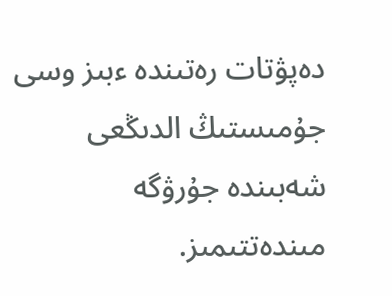دەپۋتات رەتىندە ءبىز وسى جۇمىستىڭ الدىڭعى شەبىندە جۇرۋگە مىندەتتىمىز.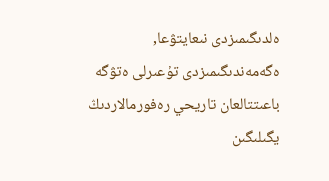ەلدىگىمىزدى نىعايتۋعا, ەگەمەندىگىمىزدى تۇعىرلى ەتۋگە باعىتتالعان تاريحي رەفورمالاردىڭ يگىلىگىن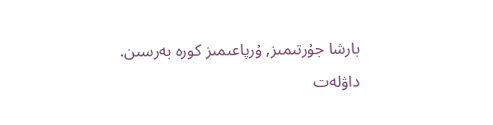بارشا جۇرتىمىز, ۇرپاعىمىز كورە بەرسىن.
داۋلەت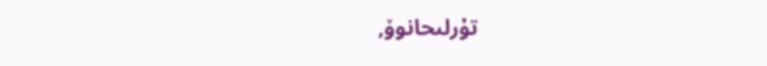تۇرلىحانوۆ,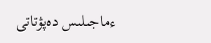ءماجىلىس دەپۋتاتى